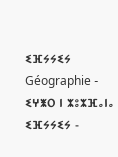ⵉⴼⵢⵢⵉⵢ Géographie - ⵉⵖⵥⵔ ⵏ ⵣⵓⵣⴼⴰⵏⴰ
ⵉⴼⵢⵢⵉⵢ -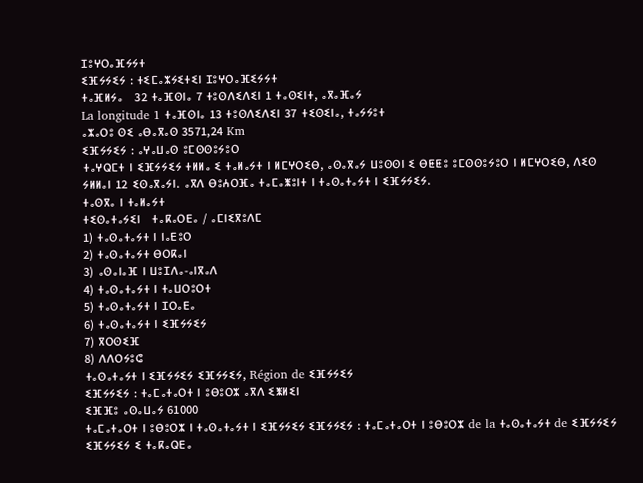ⵊⵓⵖⵔⴰⴼⵢⵢⵜ
ⵉⴼⵢⵢⵉⵢ : ⵜⵉⵎⴰⵣⵢⵉⵜⵉⵏ ⵊⵓⵖⵔⴰⴼⵉⵢⵢⵜ
ⵜⴰⴼⵍⵢⴰ   32 ⵜⴰⴼⵙⵏⴰ 7 ⵜⵓⵙⴷⵉⴷⵉⵏ 1 ⵜⴰⵙⵉⵏⵜ, ⴰⴳⴰⴼⴰⵢ
La longitude 1 ⵜⴰⴼⵙⵏⴰ 13 ⵜⵓⵙⴷⵉⴷⵉⵏ 37 ⵜⵉⵙⵉⵏⴰ, ⵜⴰⵢⵢⵓⵜ
ⴰⵣⴰⵔⵓ ⵙⵉ ⴰⴱⴰⴳⴰⵙ 3571,24 Km
ⵉⴼⵢⵢⵉⵢ : ⴰⵖⴰⵡⴰⵙ ⵓⵎⵙⵙⵓⵢⵓⵔ
ⵜⴰⵖⵕⵎⵜ ⵏ ⵉⴼⵢⵢⵉⵢ ⵜⵍⵍⴰ ⵉ ⵜⴰⵍⴰⵢⵜ ⵏ ⵍⵎⵖⵔⵉⴱ, ⴰⵙⴰⴳⴰⵢ ⵡⵓⵙⵙⵏ ⵉ ⴱⵟⵟⵓ ⵓⵎⵙⵙⵓⵢⵓⵔ ⵏ ⵍⵎⵖⵔⵉⴱ, ⴷⵉⵙ ⵢⵍⵍⴰⵏ 12 ⵉⵙⴰⴳⴰⵢⵏ. ⴰⴳⴷ ⴱⵓⵄⵔⴼⴰ ⵜⴰⵎⴰⵥⵓⵏⵜ ⵏ ⵜⴰⵙⴰⵜⴰⵢⵜ ⵏ ⵉⴼⵢⵢⵉⵢ.
ⵜⴰⵙⴳⴰ ⵏ ⵜⴰⵍⴰⵢⵜ
ⵜⵉⵙⴰⵜⴰⵢⵉⵏ   ⵜⴰⴽⴰⵔⴹⴰ / ⴰⵎⵏⵉⴳⵓⴷⵎ
1) ⵜⴰⵙⴰⵜⴰⵢⵜ ⵏ ⵏⴰⴹⵓⵔ
2) ⵜⴰⵙⴰⵜⴰⵢⵜ ⴱⵔⴽⴰⵏ
3) ⴰⵙⴰⵏⴰⴼ ⵏ ⵡⵓⵊⴷⴰ-ⴰⵏⴳⴰⴷ
4) ⵜⴰⵙⴰⵜⴰⵢⵜ ⵏ ⵜⴰⵡⵔⵓⵔⵜ
5) ⵜⴰⵙⴰⵜⴰⵢⵜ ⵏ ⵊⵔⴰⴹⴰ
6) ⵜⴰⵙⴰⵜⴰⵢⵜ ⵏ ⵉⴼⵢⵢⵉⵢ
7) ⴳⵔⵙⵉⴼ
8) ⴷⴷⵔⵢⵓⵛ
ⵜⴰⵙⴰⵜⴰⵢⵜ ⵏ ⵉⴼⵢⵢⵉⵢ ⵉⴼⵢⵢⵉⵢ, Région de ⵉⴼⵢⵢⵉⵢ
ⵉⴼⵢⵢⵉⵢ : ⵜⴰⵎⴰⵜⴰⵔⵜ ⵏ ⵓⴱⵓⵔⵣ ⴰⴳⴷ ⵉⵥⵍⵉⵏ
ⵉⴼⴼⵓ ⴰⵙⴰⵡⴰⵢ 61000
ⵜⴰⵎⴰⵜⴰⵔⵜ ⵏ ⵓⴱⵓⵔⵣ ⵏ ⵜⴰⵙⴰⵜⴰⵢⵜ ⵏ ⵉⴼⵢⵢⵉⵢ ⵉⴼⵢⵢⵉⵢ : ⵜⴰⵎⴰⵜⴰⵔⵜ ⵏ ⵓⴱⵓⵔⵣ de la ⵜⴰⵙⴰⵜⴰⵢⵜ de ⵉⴼⵢⵢⵉⵢ
ⵉⴼⵢⵢⵉⵢ ⵉ ⵜⴰⴽⴰⵕⴹⴰ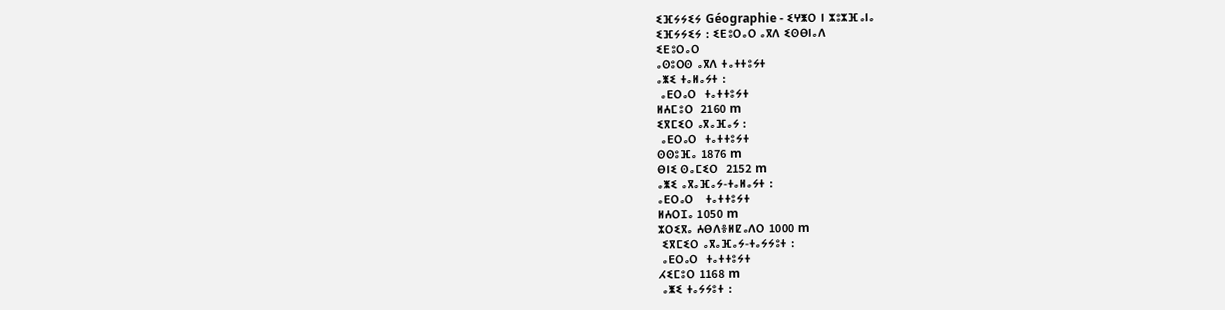ⵉⴼⵢⵢⵉⵢ Géographie - ⵉⵖⵥⵔ ⵏ ⵣⵓⵣⴼⴰⵏⴰ
ⵉⴼⵢⵢⵉⵢ : ⵉⴹⵓⵔⴰⵔ ⴰⴳⴷ ⵉⵙⴱⵏⴰⴷ
ⵉⴹⵓⵔⴰⵔ
ⴰⵙⵓⵔⵙ ⴰⴳⴷ ⵜⴰⵜⵜⵓⵢⵜ
ⴰⵥⵉ ⵜⴰⵍⴰⵢⵜ :
 ⴰⴹⵔⴰⵔ  ⵜⴰⵜⵜⵓⵢⵜ
ⵍⵄⵎⵓⵔ  2160 m
ⵉⴳⵎⵉⵔ ⴰⴳⴰⴼⴰⵢ :
 ⴰⴹⵔⴰⵔ  ⵜⴰⵜⵜⵓⵢⵜ
ⵙⵙⵓⴼⴰ 1876 m
ⴱⵏⵉ ⵙⴰⵎⵉⵔ  2152 m
ⴰⵥⵉ ⴰⴳⴰⴼⴰⵢ-ⵜⴰⵍⴰⵢⵜ :
ⴰⴹⵔⴰⵔ   ⵜⴰⵜⵜⵓⵢⵜ
ⵍⵄⵔⵊⴰ 1050 m
ⵣⵔⵉⴳⴰ ⵄⴱⴷⴻⵍⵇⴰⴷⵔ 1000 m
 ⵉⴳⵎⵉⵔ ⴰⴳⴰⴼⴰⵢ-ⵜⴰⵢⵢⵓⵜ :
 ⴰⴹⵔⴰⵔ  ⵜⴰⵜⵜⵓⵢⵜ
ⵃⵉⵎⵓⵔ 1168 m
 ⴰⵥⵉ ⵜⴰⵢⵢⵓⵜ :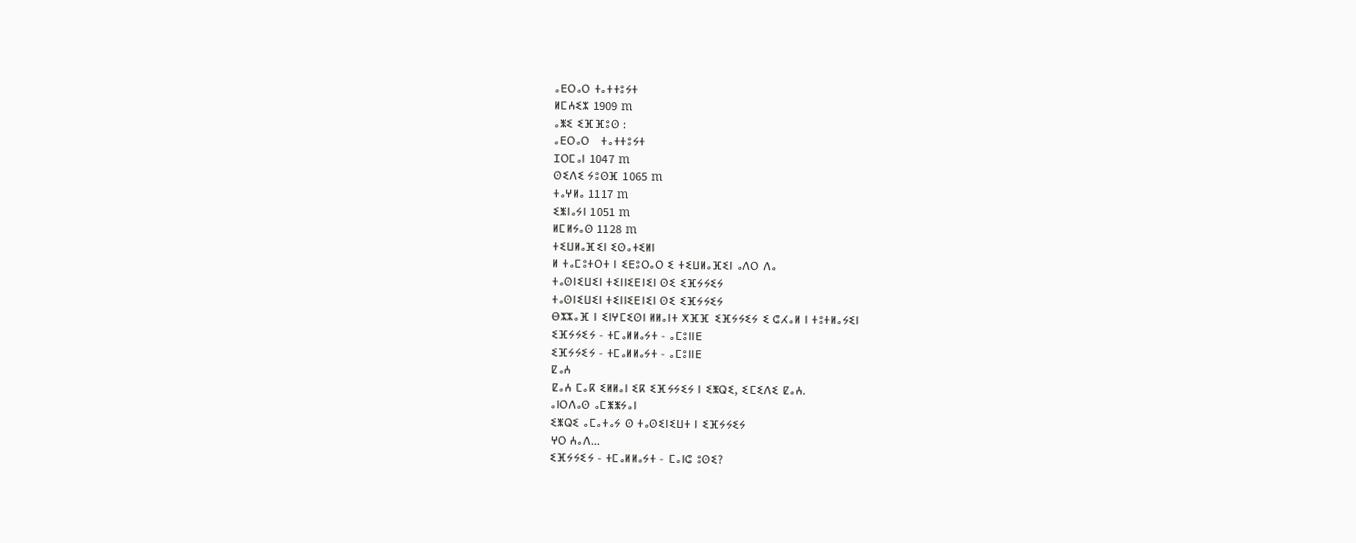ⴰⴹⵔⴰⵔ ⵜⴰⵜⵜⵓⵢⵜ
ⵍⵎⵄⵉⵣ 1909 m
ⴰⵥⵉ ⵉⴼⴼⵓⵙ :
ⴰⴹⵔⴰⵔ   ⵜⴰⵜⵜⵓⵢⵜ
ⵊⵔⵎⴰⵏ 1047 m
ⵙⵉⴷⵉ ⵢⵓⵙⴼ 1065 m
ⵜⴰⵖⵍⴰ 1117 m
ⵉⵥⵏⴰⵢⵏ 1051 m
ⵍⵎⵍⵢⴰⵙ 1128 m
ⵜⵉⵡⵍⴰⴼⵉⵏ ⵉⵙⴰⵜⵉⵍⵏ
ⵍ ⵜⴰⵎⵓⵜⵔⵜ ⵏ ⵉⴹⵓⵔⴰⵔ ⵉ ⵜⵉⵡⵍⴰⴼⵉⵏ ⴰⴷⵔ ⴷⴰ
ⵜⴰⵙⵏⵉⵡⵉⵏ ⵜⵉⵏⵏⵉⴹⵏⵉⵏ ⵙⵉ ⵉⴼⵢⵢⵉⵢ
ⵜⴰⵙⵏⵉⵡⵉⵏ ⵜⵉⵏⵏⵉⴹⵏⵉⵏ ⵙⵉ ⵉⴼⵢⵢⵉⵢ
ⴱⵣⵣⴰⴼ ⵏ ⵉⵏⵖⵎⵉⵙⵏ ⵍⵍⴰⵏⵜ ⵅⴼⴼ ⵉⴼⵢⵢⵉⵢ ⵉ ⵛⵃⴰⵍ ⵏ ⵜⵓⵜⵍⴰⵢⵉⵏ
ⵉⴼⵢⵢⵉⵢ - ⵜⵎⴰⵍⵍⴰⵢⵜ - ⴰⵎⵓⵏⵏⴹ
ⵉⴼⵢⵢⵉⵢ - ⵜⵎⴰⵍⵍⴰⵢⵜ - ⴰⵎⵓⵏⵏⴹ
ⵇⴰⵄ
ⵇⴰⵄ ⵎⴰⴽ ⵉⵍⵍⴰⵏ ⵉⴽ ⵉⴼⵢⵢⵉⵢ ⵏ ⵉⵥⵕⵉ, ⵉⵎⵉⴷⵉ ⵇⴰⵄ.
ⴰⵏⵔⴷⴰⵙ ⴰⵎⵥⵥⵢⴰⵏ
ⵉⵥⵕⵉ ⴰⵎⴰⵜⴰⵢ ⵙ ⵜⴰⵙⵉⵏⵉⵡⵜ ⵏ ⵉⴼⵢⵢⵉⵢ
ⵖⵔ ⵄⴰⴷ...
ⵉⴼⵢⵢⵉⵢ - ⵜⵎⴰⵍⵍⴰⵢⵜ - ⵎⴰⵏⵛ ⵓⵙⵉ?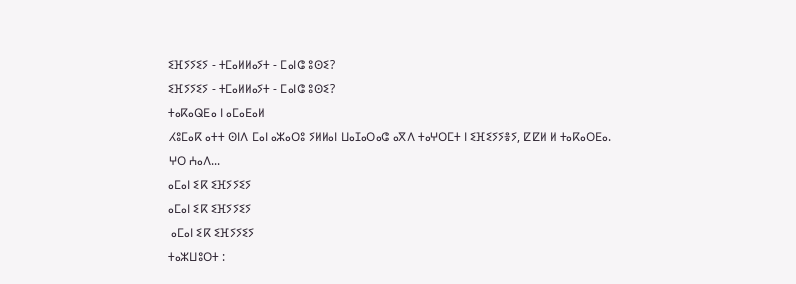ⵉⴼⵢⵢⵉⵢ - ⵜⵎⴰⵍⵍⴰⵢⵜ - ⵎⴰⵏⵛ ⵓⵙⵉ?
ⵉⴼⵢⵢⵉⵢ - ⵜⵎⴰⵍⵍⴰⵢⵜ - ⵎⴰⵏⵛ ⵓⵙⵉ?
ⵜⴰⴽⴰⵕⴹⴰ ⵏ ⴰⵎⴰⴹⴰⵍ
ⵃⵓⵎⴰⴽ ⴰⵜⵜ ⵙⵏⴷ ⵎⴰⵏ ⴰⵣⴰⵔⵓ ⵢⵍⵍⴰⵏ ⵡⴰⵊⴰⵔⴰⵛ ⴰⴳⴷ ⵜⴰⵖⵔⵎⵜ ⵏ ⵉⴼⵉⵢⵢⴻⵢ, ⵇⵇⵍ ⵍ ⵜⴰⴽⴰⵔⴹⴰ.
ⵖⵔ ⵄⴰⴷ...
ⴰⵎⴰⵏ ⵉⴽ ⵉⴼⵢⵢⵉⵢ
ⴰⵎⴰⵏ ⵉⴽ ⵉⴼⵢⵢⵉⵢ
 ⴰⵎⴰⵏ ⵉⴽ ⵉⴼⵢⵢⵉⵢ
ⵜⴰⵣⵡⵓⵔⵜ :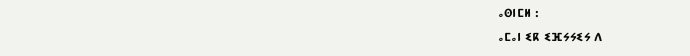ⴰⵙⵏⵎⵍ :
ⴰⵎⴰⵏ ⵉⴽ ⵉⴼⵢⵢⵉⵢ ⴷ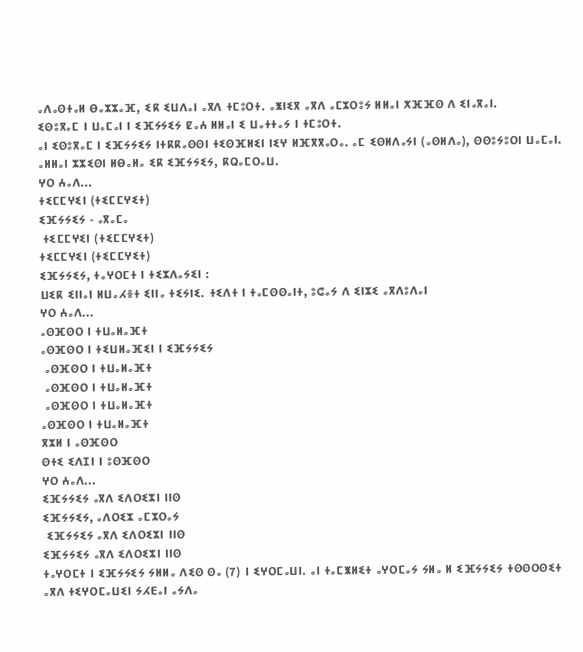ⴰⴷⴰⵙⵜⴰⵍ ⴱⴰⵣⵣⴰⴼ, ⵉⴽ ⵉⵡⴷⴰⵏ ⴰⴳⴷ ⵜⵎⵓⵔⵜ. ⴰⵥⵏⵉⴳ ⴰⴳⴷ ⴰⵎⵣⵔⵓⵢ ⵍⵍⴰⵏ ⵅⴼⴼⵙ ⴷ ⵉⵏⴰⴳⴰⵏ.
ⵉⵙⵓⴳⴰⵎ ⵏ ⵡⴰⵎⴰⵏ ⵏ ⵉⴼⵢⵢⵉⵢ ⵇⴰⵄ ⵍⵍⴰⵏ ⵉ ⵡⴰⵜⵜⴰⵢ ⵏ ⵜⵎⵓⵔⵜ.
ⴰⵏ ⵉⵙⵓⴳⴰⵎ ⵏ ⵉⴼⵢⵢⵉⵢ ⵏⵜⴽⴽⴰⵙⵙⵏ ⵜⵉⵙⴼⵍⵉⵏ ⵏⵉⵖ ⵍⴼⴳⴳⴰⵔⴰ. ⴰⵎ ⵉⵙⵍⴷⴰⵢⵏ (ⴰⵙⵍⴷⴰ), ⵙⵙⵓⵢⵓⵔⵏ ⵡⴰⵎⴰⵏ. ⴰⵍⵍⴰⵏ ⵣⵣⵉⵙⵏ ⵍⴱⴰⵍⴰ ⵉⴽ ⵉⴼⵢⵢⵉⵢ, ⴽⵕⴰⵎⵔⴰⵡ.
ⵖⵔ ⵄⴰⴷ...
ⵜⵉⵎⵎⵖⵉⵏ (ⵜⵉⵎⵎⵖⵉⵜ)
ⵉⴼⵢⵢⵉⵢ - ⴰⴳⴰⵎⴰ
 ⵜⵉⵎⵎⵖⵉⵏ (ⵜⵉⵎⵎⵖⵉⵜ)
ⵜⵉⵎⵎⵖⵉⵏ (ⵜⵉⵎⵎⵖⵉⵜ)
ⵉⴼⵢⵢⵉⵢ, ⵜⴰⵖⵔⵎⵜ ⵏ ⵜⵉⵣⴷⴰⵢⵉⵏ :
ⵡⵉⴽ ⵉⵏⵏⴰⵏ ⵍⵡⴰⵃⴻⵜ ⵉⵏⵏⴰ ⵜⵉⵢⵏⵉ. ⵜⵉⴷⵜ ⵏ ⵜⴰⵎⵙⵙⴰⵏⵜ, ⵓⵛⴰⵢ ⴷ ⵉⵏⵣⵉ ⴰⴳⴷⵓⴷⴰⵏ
ⵖⵔ ⵄⴰⴷ...
ⴰⵙⴼⵙⵔ ⵏ ⵜⵡⴰⵍⴰⴼⵜ
ⴰⵙⴼⵙⵔ ⵏ ⵜⵉⵡⵍⴰⴼⵉⵏ ⵏ ⵉⴼⵢⵢⵉⵢ
 ⴰⵙⴼⵙⵔ ⵏ ⵜⵡⴰⵍⴰⴼⵜ
 ⴰⵙⴼⵙⵔ ⵏ ⵜⵡⴰⵍⴰⴼⵜ
 ⴰⵙⴼⵙⵔ ⵏ ⵜⵡⴰⵍⴰⴼⵜ
ⴰⵙⴼⵙⵔ ⵏ ⵜⵡⴰⵍⴰⴼⵜ
ⴳⵣⵍ ⵏ ⴰⵙⴼⵙⵔ
ⵙⵜⵉ ⵉⴷⵊⵏ ⵏ ⵓⵙⴼⵙⵔ
ⵖⵔ ⵄⴰⴷ...
ⵉⴼⵢⵢⵉⵢ ⴰⴳⴷ ⵉⴷⵔⵉⵣⵏ ⵏⵏⵙ
ⵉⴼⵢⵢⵉⵢ, ⴰⴷⵔⵉⵣ ⴰⵎⵣⵔⴰⵢ
 ⵉⴼⵢⵢⵉⵢ ⴰⴳⴷ ⵉⴷⵔⵉⵣⵏ ⵏⵏⵙ
ⵉⴼⵢⵢⵉⵢ ⴰⴳⴷ ⵉⴷⵔⵉⵣⵏ ⵏⵏⵙ
ⵜⴰⵖⵔⵎⵜ ⵏ ⵉⴼⵢⵢⵉⵢ ⵢⵍⵍⴰ ⴷⵉⵙ ⵙⴰ (7) ⵏ ⵉⵖⵔⵎⴰⵡⵏ. ⴰⵏ ⵜⴰⵎⵥⵍⵉⵜ ⴰⵖⵔⵎⴰⵢ ⵢⵍⴰ ⵍ ⵉⴼⵢⵢⵉⵢ ⵜⵙⵙⵔⵙⵉⵜ ⴰⴳⴷ ⵜⵉⵖⵔⵎⴰⵡⵉⵏ ⵢⵃⴹⴰⵏ ⴰⵢⴷⴰ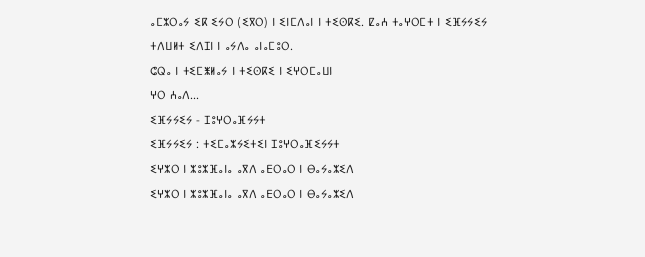ⴰⵎⵣⵔⴰⵢ ⵉⴽ ⵉⵢⵔ (ⵉⴳⵔ) ⵏ ⵉⵏⵎⴷⴰⵏ ⵏ ⵜⵉⵙⴽⵉ. ⵇⴰⵄ ⵜⴰⵖⵔⵎⵜ ⵏ ⵉⴼⵢⵢⵉⵢ ⵜⴷⵡⵍⵜ ⵉⴷⵊⵏ ⵏ ⴰⵢⴷⴰ ⴰⵏⴰⵎⵓⵔ.
ⵛⵕⴰ ⵏ ⵜⵉⵎⵥⵍⴰⵢ ⵏ ⵜⵉⵙⴽⵉ ⵏ ⵉⵖⵔⵎⴰⵡⵏ
ⵖⵔ ⵄⴰⴷ...
ⵉⴼⵢⵢⵉⵢ - ⵊⵓⵖⵔⴰⴼⵢⵢⵜ
ⵉⴼⵢⵢⵉⵢ : ⵜⵉⵎⴰⵣⵢⵉⵜⵉⵏ ⵊⵓⵖⵔⴰⴼⵉⵢⵢⵜ
ⵉⵖⵣⵔ ⵏ ⵣⵓⵣⴼⴰⵏⴰ ⴰⴳⴷ ⴰⴹⵔⴰⵔ ⵏ ⴱⴰⵢⴰⵣⵉⴷ
ⵉⵖⵣⵔ ⵏ ⵣⵓⵣⴼⴰⵏⴰ ⴰⴳⴷ ⴰⴹⵔⴰⵔ ⵏ ⴱⴰⵢⴰⵣⵉⴷ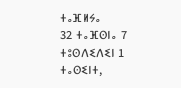ⵜⴰⴼⵍⵢⴰ       32 ⵜⴰⴼⵙⵏⴰ 7 ⵜⵓⵙⴷⵉⴷⵉⵏ 1 ⵜⴰⵙⵉⵏⵜ,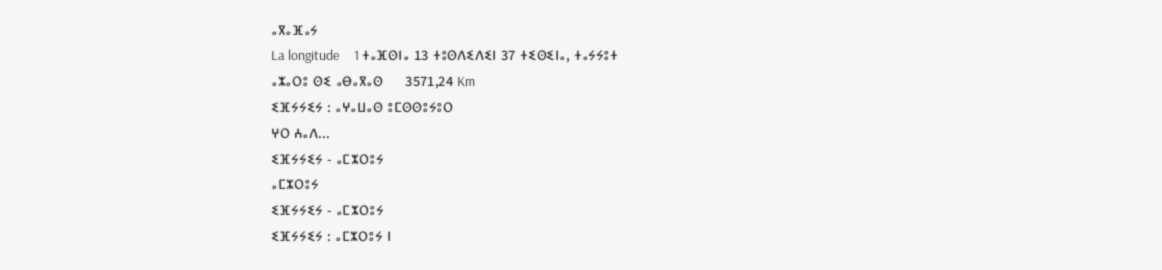ⴰⴳⴰⴼⴰⵢ
La longitude     1 ⵜⴰⴼⵙⵏⴰ 13 ⵜⵓⵙⴷⵉⴷⵉⵏ 37 ⵜⵉⵙⵉⵏⴰ, ⵜⴰⵢⵢⵓⵜ
ⴰⵣⴰⵔⵓ ⵙⵉ ⴰⴱⴰⴳⴰⵙ     3571,24 Km
ⵉⴼⵢⵢⵉⵢ : ⴰⵖⴰⵡⴰⵙ ⵓⵎⵙⵙⵓⵢⵓⵔ
ⵖⵔ ⵄⴰⴷ...
ⵉⴼⵢⵢⵉⵢ - ⴰⵎⵣⵔⵓⵢ
ⴰⵎⵣⵔⵓⵢ
ⵉⴼⵢⵢⵉⵢ - ⴰⵎⵣⵔⵓⵢ
ⵉⴼⵢⵢⵉⵢ : ⴰⵎⵣⵔⵓⵢ ⵏ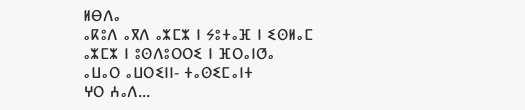ⵍⴱⴷⴰ
ⴰⴽⵓⴷ ⴰⴳⴷ ⴰⵣⵎⵣ ⵏ ⵢⵓⵜⴰⴼ ⵏ ⵉⵙⵍⴰⵎ
ⴰⵣⵎⵣ ⵏ ⵓⵙⴷⵓⵔⵔⵉ ⵏ ⴼⵔⴰⵏⵚⴰ
ⴰⵡⴰⵔ ⴰⵡⵔⵉⵏⵏ- ⵜⴰⵙⵉⵎⴰⵏⵜ
ⵖⵔ ⵄⴰⴷ...